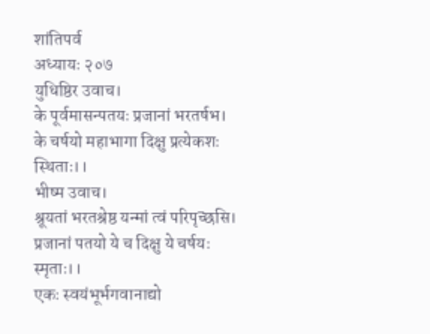शांतिपर्व
अध्यायः २०७
युधिष्ठिर उवाच।
के पूर्वमासन्पतयः प्रजानां भरतर्षभ।
के चर्षयो महाभागा दिक्षु प्रत्येकशः स्थिताः।।
भीष्म उवाच।
श्रूयतां भरतश्रेष्ठ यन्मां त्वं परिपृच्छसि।
प्रजानां पतयो ये च दिक्षु ये चर्षयः स्मृताः।।
एकः स्वयंभूर्भगवानाद्यो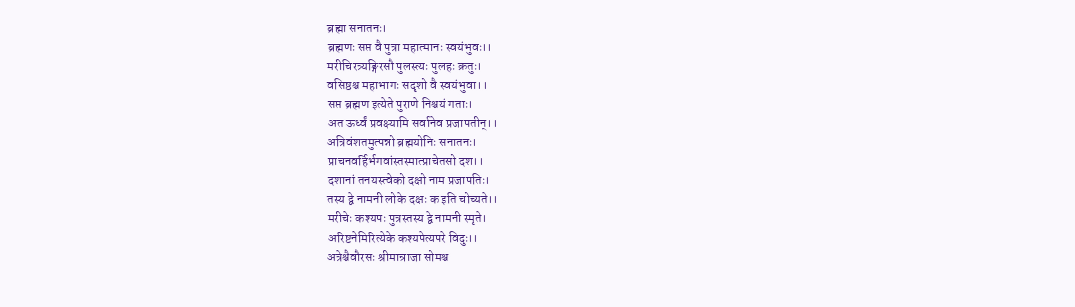ब्रह्मा सनातनः।
ब्रह्मणः सप्त वै पुत्रा महात्मानः स्वयंभुवः।।
मरीचिरत्र्यङ्गिरसौ पुलस्त्यः पुलहः क्रतुः।
वसिष्ठश्च महाभागः सदृशो वै स्वयंभुवा।।
सप्त ब्रह्मण इत्येते पुराणे निश्चयं गताः।
अत ऊर्ध्वं प्रवक्ष्यामि सर्वानेव प्रजापतीन्।।
अत्रिवंशतमुत्पन्नो ब्रह्मयोनिः सनातनः।
प्राचनवर्हिर्भगवांस्तस्मात्प्राचेतसो दश।।
दशानां तनयस्त्वेको दक्षो नाम प्रजापतिः।
तस्य द्वे नामनी लोके दक्षः क इति चोच्यते।।
मरीचेः कश्यपः पुत्रस्तस्य द्वे नामनी स्मृते।
अरिष्टनेमिरित्येके कश्यपेत्यपरे विदुः।।
अत्रेश्चैवौरसः श्रीमान्राजा सोमश्च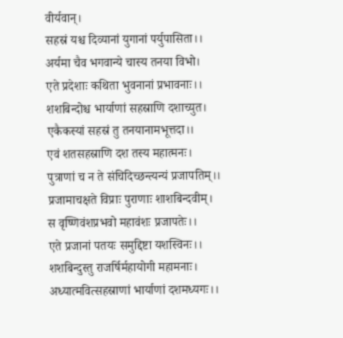वीर्यवान्।
सहस्रं यश्च दिव्यानां युगानां पर्युपासिता।।
अर्यमा चैव भगवान्ये चास्य तनया विभो।
एते प्रदेशाः कथिता भुवनानां प्रभावनाः।।
शशबिन्दोश्च भार्याणां सहस्राणि दशाच्युत।
एकैकस्यां सहस्रं तु तनयानामभूत्तदा।।
एवं शतसहस्राणि दश तस्य महात्मनः।
पुत्राणां च न ते संचिदिच्छन्त्यन्यं प्रजापतिम्।।
प्रजामाचक्षते विप्राः पुराणाः शाशबिन्दवीम्।
स वृष्णिवंशप्रभवो महावंशः प्रजापतेः।।
एते प्रजानां पतयः समुद्दिष्टा यशस्विनः।।
शशबिन्दुस्तु राजर्षिर्महायोगी महामनाः।
अध्यात्मवित्सहस्राणां भार्याणां दशमध्यगः।।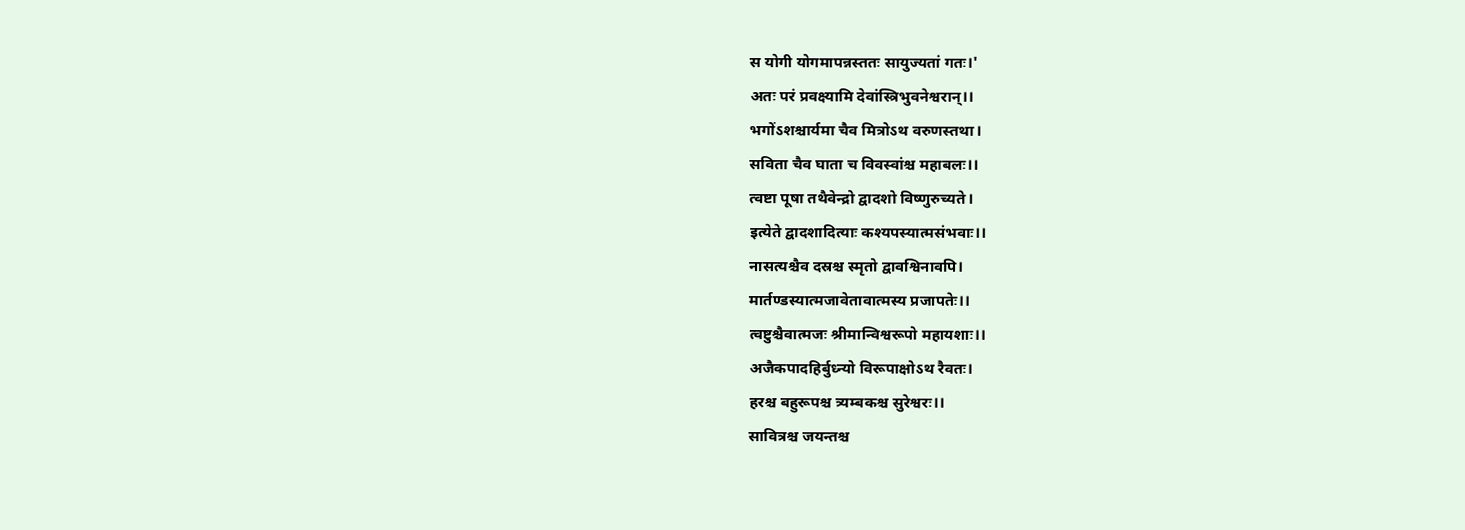स योगी योगमापन्नस्ततः सायुज्यतां गतः।'
अतः परं प्रवक्ष्यामि देवांस्त्रिभुवनेश्वरान्।।
भगोंऽशश्चार्यमा चैव मित्रोऽथ वरुणस्तथा।
सविता चैव घाता च विवस्वांश्च महाबलः।।
त्वष्टा पूषा तथैवेन्द्रो द्वादशो विष्णुरुच्यते।
इत्येते द्वादशादित्याः कश्यपस्यात्मसंभवाः।।
नासत्यश्चैव दस्रश्च स्मृतो द्वावश्विनावपि।
मार्तण्डस्यात्मजावेतावात्मस्य प्रजापतेः।।
त्वष्टुश्चैवात्मजः श्रीमान्विश्वरूपो महायशाः।।
अजैकपादहिर्बुध्न्यो विरूपाक्षोऽथ रैवतः।
हरश्च बहुरूपश्च त्र्यम्बकश्च सुरेश्वरः।।
सावित्रश्च जयन्तश्च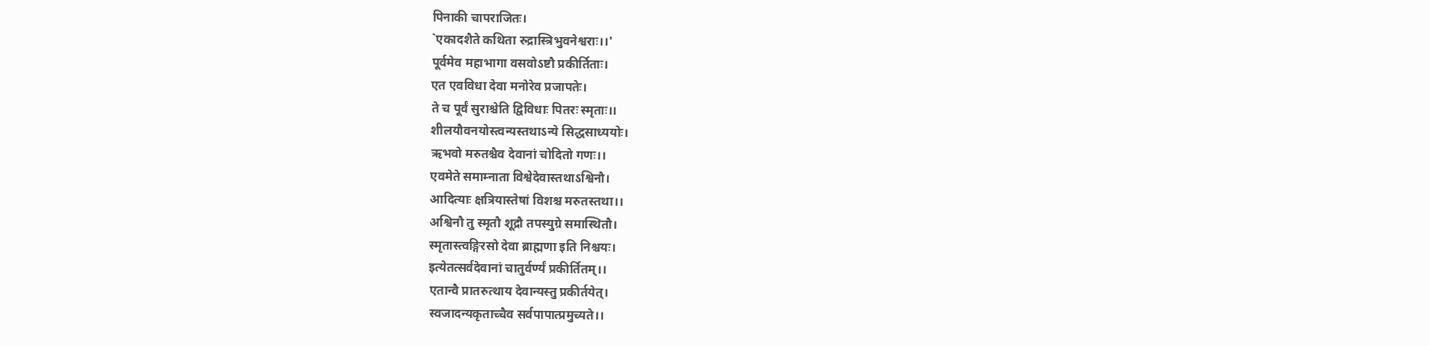पिनाकी चापराजितः।
`एकादशैते कथिता रुद्रास्त्रिभुवनेश्वराः।।'
पूर्वमेव महाभागा वसवोऽष्टौ प्रकीर्तिताः।
एत एवविधा देवा मनोरेव प्रजापतेः।
ते च पूर्वं सुराश्चेति द्विविधाः पितरः स्मृताः।।
शीलयौवनयोस्त्वन्यस्तथाऽन्ये सिद्धसाध्ययोः।
ऋभवो मरुतश्चैव देवानां चोदितो गणः।।
एवमेते समाम्नाता विश्वेदेवास्तथाऽश्विनौ।
आदित्याः क्षत्रियास्तेषां विशश्च मरुतस्तथा।।
अश्विनौ तु स्मृतौ शूद्रौ तपस्युग्रे समास्थितौ।
स्मृतास्त्वङ्गिरसो देवा ब्राह्मणा इति निश्चयः।
इत्येतत्सर्वदेवानां चातुर्वर्ण्यं प्रकीर्तितम्।।
एतान्वै प्रातरुत्थाय देवान्यस्तु प्रकीर्तयेत्।
स्वजादन्यकृताच्चैव सर्वपापात्प्रमुच्यते।।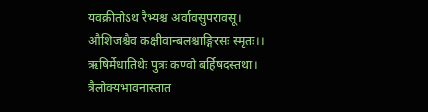यवक्रीतोऽथ रैभ्यश्च अर्वावसुपरावसू।
औशिजश्चैव कक्षीवान्बलश्चाङ्गिरसः स्मृतः।।
ऋषिर्मेधातिथेः पुत्रः कण्वो बर्हिषदस्तथा।
त्रैलोक्यभावनास्तात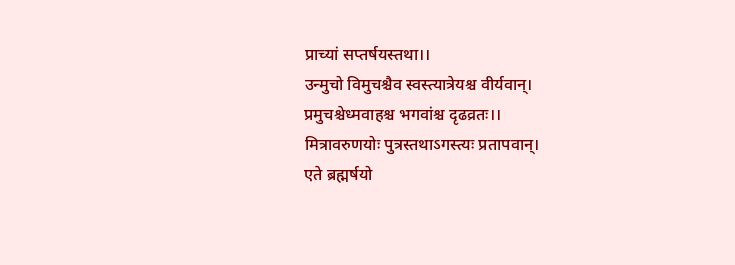प्राच्यां सप्तर्षयस्तथा।।
उन्मुचो विमुचश्चैव स्वस्त्यात्रेयश्च वीर्यवान्।
प्रमुचश्चेध्मवाहश्च भगवांश्च दृढव्रतः।।
मित्रावरुणयोः पुत्रस्तथाऽगस्त्यः प्रतापवान्।
एते ब्रह्मर्षयो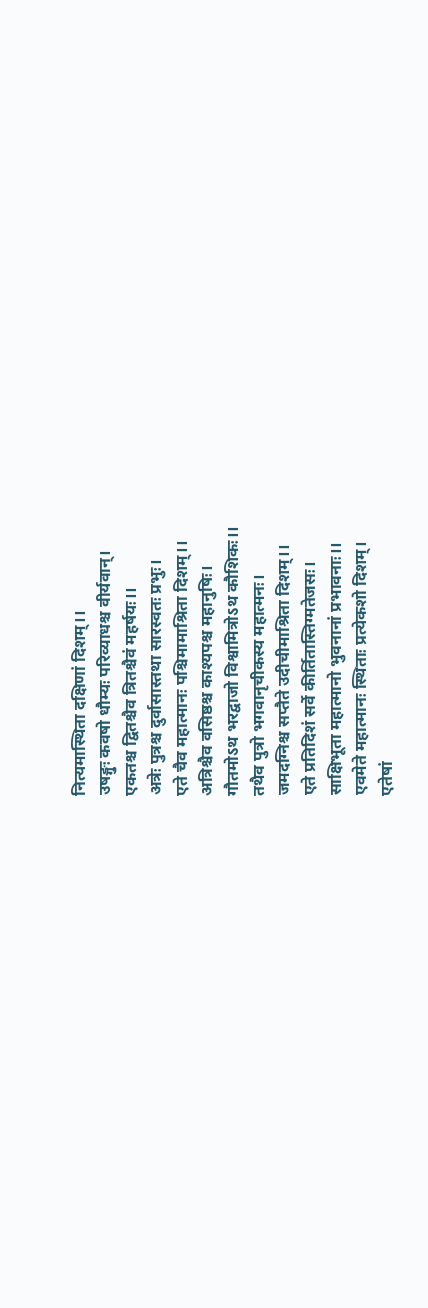नित्यमास्थिता दक्षिणां दिशम्।।
उषङ्गुः कवषो धौम्यः परिव्याधश्च वीर्यवान्।
एकतश्च द्वितश्चैव त्रितश्चैवं महर्षयः।।
अत्रेः पुत्रश्च दुर्वासास्तथा सारस्वतः प्रभुः।
एते चैव महात्मानः पश्चिमामाश्रिता दिशम्।।
अत्रिश्चैव वसिष्ठश्च काश्यपश्च महानुषिः।
गौतमोऽथ भरद्वाजो विश्वामित्रोऽथ कौशिकः।।
तथैव पुत्रो भगवानृचीकस्य महात्मनः।
जमदग्निश्च सप्तैते उदीचीमाश्रिता दिशम्।।
एते प्रतिदिशं सर्वे कीर्तितास्तिग्मतेजसः।
साक्षिभूता महात्मानो भुवनानां प्रभावनाः।।
एवमेते महात्मानः स्थिताः प्रत्येकशो दिशम्।
एतेषां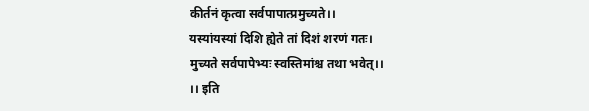कीर्तनं कृत्वा सर्वपापात्प्रमुच्यते।।
यस्यांयस्यां दिशि ह्येते तां दिशं शरणं गतः।
मुच्यते सर्वपापेभ्यः स्वस्तिमांश्च तथा भवेत्।।
।। इति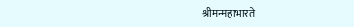श्रीमन्महाभारते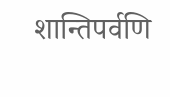शान्तिपर्वणि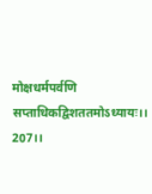मोक्षधर्मपर्वणि सप्ताधिकद्विशततमोऽध्यायः।। 207।।